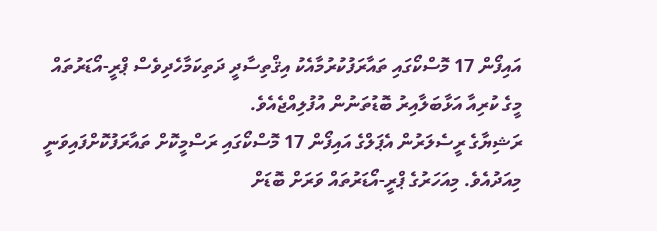އައިފޯން 17 މޮސްކޯގައި ތައާރަފުކުރުމާއެކު އިޤްތިސާދީ ދަތިކަމާހެދިވެސް ޕްރީ-އޯޑަރުތައް މީގެ ކުރިއާ އަޅާބަލާއިރު ބޮޑުތަނުން އުފުލިއްޖެއެވެ.
ރަޝިޔާގެ ރީސެލަރުން އެޕަލްގެ އައިފޯން 17 މޮސްކޯގައި ރަސްމީކޮށް ތައާރަފުކޮށްފައިވަނީ މިއަދުއެވެ. މިއަހަރުގެ ޕްރީ-އޯޑަރުތައް ވަރަށް ބޮޑަށް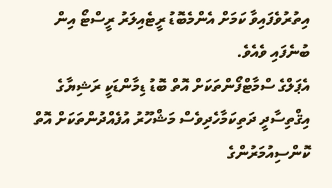އިތުރުވެފައިވާ ކަމަށް އެންމެބޮޑު ރީޓެއިލަރު ރީސްޓޯ އިން ބުނެފައި ވެއެވެ.
އެޕަލްގެ ސްމާޓްފޯންތަކަށް އޮތް ބޮޑު ޑިމާންޑަކީ ރަޝިޔާގެ އިޤްތިސާދީ ދަތިކަމާހެދިވެސް މަޝްހޫރު އުފެއްދުންތަކަށް އޮތް ކޮންސިއުމަރުންގެ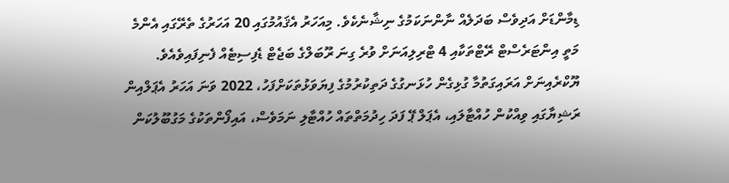ޑިމާންޑަށް އަދިވެސް ބަދަލެއް ނާންނަކަމުގެ ނިޝާނެކެވެ. މިއަހަރު އެޤައުމުގައި 20 އަހަރުގެ ތެރޭގައި އެންމެ މަތީ އިންޓަރެސްޓް ރޭޓްތަކާއި 4 ޓްރިލިއަނަށް ވުރެ ގިނަ ރޫބަލްގެ ބަޖެޓް ޑެފިސިޓެއް ފެނިފައިވެއެވެ.
ޔޫކްރެއިނަށް އަރައިގަތުމާ ގުޅިގެން ހުޅަނގުގެ ދަތިކުރުމުގެ ފިޔަވަޅުތަކަށްފަހު، 2022 ވަނަ އަހަރު އެޕަލްއިން ރަޝިޔާގައި ވިއްކުން ހުއްޓާލައި، އެޕަލް ޕޭ ފަދަ ހިދުމަތްތައް ހުއްޓާލި ނަމަވެސް، އައިފޯންތަކުގެ މަގުބޫލުކަން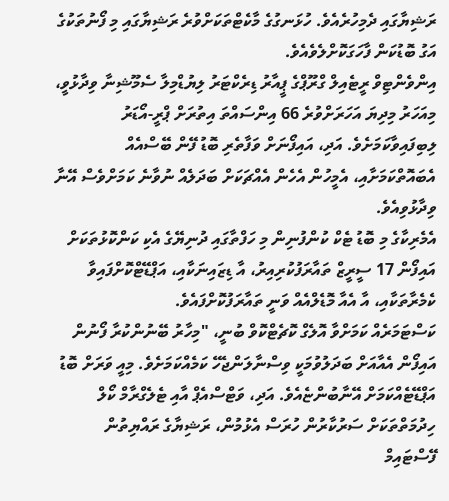ރަޝިޔާގައި ދެމިހުރެއެވެ. ހުޅަނގުގެ މާކެޓްތަކަށްވުރެ ރަޝިޔާގައި މި ފޯނުތަކުގެ އަގު ބޮޑުކަން ފާހަގަކޮށްލެވެއެވެ.
އިންވެންޓިވް ރީޓެއިލް ގްރޫޕްގެ ޕީއާރު ޑިރެކްޓަރު ލިޔުޑްމިލާ ސެމޫޝިނާ ވިދާޅުވީ، މިއަހަރު މިދިޔަ އަހަރަށްވުރެ 66 އިންސައްތަ އިތުރަށް ޕްރީ-އޯޑަރު ލިބިފައިވާކަމަށެވެ. އަދި، އައިފޯނަށް ވަފާތެރި ބޮޑު ފޭން ބޭސްއެއް އެބައޮތްކަމަށާއި، އެމީހުން އެހެން އެއްޗަކަށް ބަދަލެއް ނުވާނެ ކަމަށްވެސް އޭނާ ވިދާޅުވިއެވެ.
އެމެރިކާގެ މި ބޮޑު ޓެކް ކުންފުނިން މި ހަފްތާގައި ދުނިޔޭގެ އެކި ކަންކޮޅުތަކަށް އައިފޯން 17 ސީރީޒް ތައާރަފުކުރިއިރު، އާ ޑިޒައިނަކާއި، އަޕްޑޭޓްކޮށްފައިވާ ކެމެރާތަކާއި، އާ އެއާ މޮޑެލްއެއް ވަނީ ތައާރަފުކޮށްފައެވެ.
ކަސްޓަމަރެއް ކަމަށްވާ އޮލެގް ކޮޗެޓްކޮވް ބުނީ، "މިހާރު ބޭނުންކުރާ ފޯނުން އައިފޯން އެއާއަށް ބަދަލުވުމަކީ ވިސްނާލަންޖެހޭ ކަމެއްކަމަށެވެ. މިއީ ވަރަށް ބޮޑު އަޕްޑޭޓެއްކަމަށް އޭނާބުންޏެއެވެ. އަދި، ވަޓްސްއެޕް އާއި ޓެލެގްރާމް ކޯލް ހިދުމަތްތަކަށް ސަރުކާރުން ހުރަސް އެޅުމުން، ރަޝިޔާގެ ރައްޔިތުން ފޭސްޓައިމް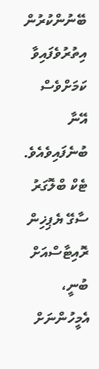ބޭނުންކުރުން އިތުރުވެފައިވާ ކަމަށްވެސް އޭނާ ބުނެފައިވެއެވެ.
ޓެކް ބްލޮގަރު ސާގޭ ޔެޕިޚިން ރޮއިޓާސްއަށް ބުނީ، އެމީހުންނަށް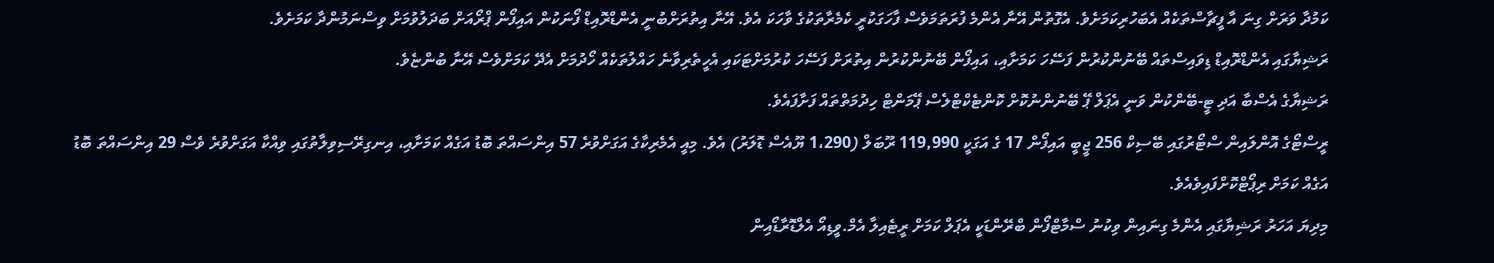ކަމުދާ ވަރަށް ގިނަ އާ ފީޗާސްތަކެއް އެބަހުރިކަމަށެވެ. އެގޮތުން އޭނާ އެންމެ ފުރަތަމަވެސް ފާހަގަކުރީ ކެމެރާތަކުގެ ވާހަކަ އެވެ. އޭނާ އިތުރަށްބުނީ އެންޑްރޮއިޑް ފޯނަކުން އައިފޯން ޕްރޯއަށް ބަދަލުވުމަށް ވިސްނަމުންދާ ކަމަށެވެ.
ރަޝިޔާގައި އެންޑްރޮއިޑް ޑިވައިސްތައް ބޭނުންކުރުން ފަސޭހަ ކަމަށާއި، އައިފޯން ބޭނުންކުރުން އިތުރަށް ފަސޭހަ ކުރުމަށްޓަކައި އެހީތެރިވާނެ ހައްލުތަކެއް ހޯދުމަށް އެދޭ ކަމަށްވެސް އޭނާ ބުންޏެވެ.
ރަޝިޔާގެ އެސްބާ އަދި ޓީ-ބޭންކުން ވަނީ އެޕަލް ޕޭ ބޭނުންނުކޮށް ކޮންޓެކްޓްލެސް ޕޭމަންޓް ހިދުމަތްތައް ފަށާފައެވެ.
ރީސްޓޯގެ އޮންލައިން ސްޓޯރުގައި ބޭސިކް 256 ޖީބީ އައިފޯން 17 ގެ އަގަކީ 119,990 ރޫބަލް (1،290 ޔޫއެސް ޑޮލަރު) އެވެ. މިއީ އެމެރިކާގެ އަގަށްވުރެ 57 އިންސައްތަ ބޮޑު އަގެއް ކަމަށާއި، އިނގިރޭސިވިލާތުގައި ވިއްކާ އަގަށްވުރެ ވެސް 29 އިންސައްތަ ބޮޑު އަގެއް ކަމަށް ރިޕޯޓްކޮށްފައިވެއެވެ.
މިދިޔަ އަހަރު ރަޝިޔާގައި އެންމެ ގިނައިން ވިކުނު ސްމާޓްފޯން ބްރޭންޑަކީ އެޕަލް ކަމަށް ރީޓެއިލާ އެމް.ވީޑިއޯ އެލްޑޮރާޑޯއިން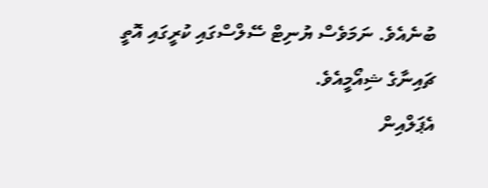ބުނެއެވެ. ނަމަވެސް ޔުނިޓް ސޭލްސްގައި ކުރީގައި އޮތީ ޗައިނާގެ ޝިއޯމީއެވެ.
އެޕަލްއިން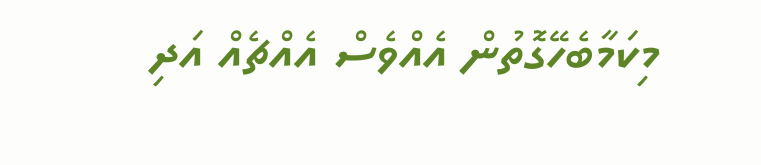މިކަމާބެހޭގޮތުން އެއްވެސް އެއްޗެއް އަދި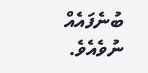ބުނެފައެއް ނުވެއެވެ.